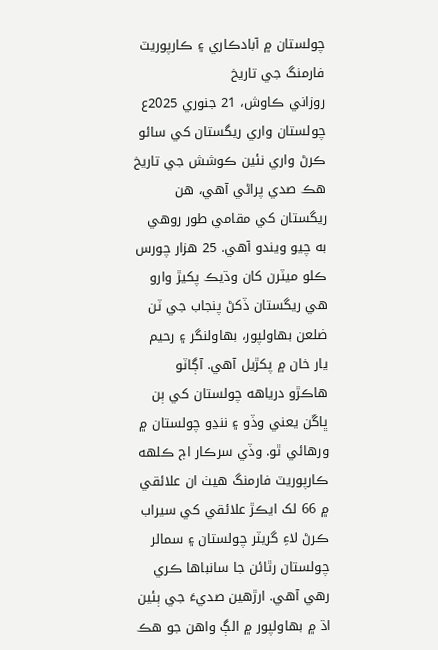چولستان ۾ آبادڪاري ۽ ڪارپوريٽ فارمنگ جي تاريخ
روزاني ڪاوش، 21 جنوري 2025ع
چولستان واري ريگستان کي سائو ڪرڻ واري نئين ڪوشش جي تاريخ هڪ صدي پراڻي آهي، هن ريگستان کي مقامي طور روهي به چيو ويندو آهي. 25 هزار چورس ڪلو ميٽرن کان وڌيڪ پکيڙ وارو هي ريگستان ڏکڻ پنجاب جي ٽن ضلعن بهاولپور، بهاولنگر ۽ رحيم يار خان ۾ پکڙيل آهي. آڳاٽو هاڪڙو درياهه چولستان کي ٻن ڀاڱن يعني وڏو ۽ ننڍو چولستان ۾ ورهائي ٿو. وڏي سرڪار اڄ ڪلهه ڪارپوريٽ فارمنگ هيٺ ان علائقي ۾ 66 لک ايڪڙ علائقي کي سيراب ڪرڻ لاءِ گريٽر چولستان ۽ سمالر چولستان رٿائن جا سانباها ڪري رهي آهي. ارڙهين صديءَ جي ٻئين اڌ ۾ بهاولپور ۾ الڳ واهن جو هڪ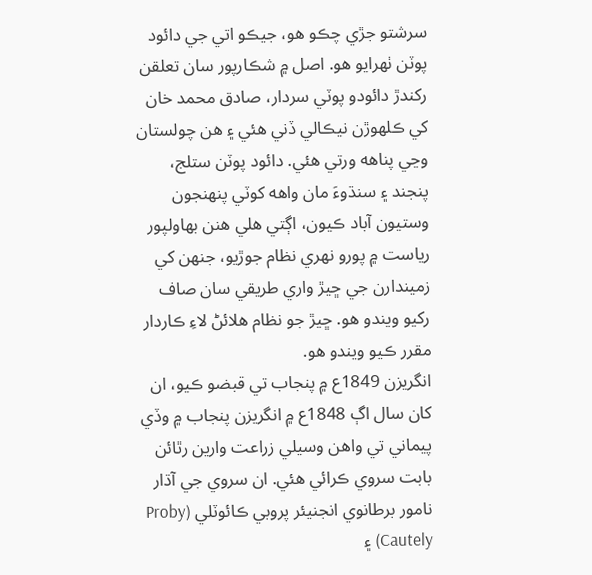سرشتو جڙي چڪو هو، جيڪو اتي جي دائود پوٽن ٺهرايو هو. اصل ۾ شڪارپور سان تعلقن رکندڙ دائودو پوٽي سردار، صادق محمد خان کي ڪلهوڙن نيڪالي ڏني هئي ۽ هن چولستان وڃي پناهه ورتي هئي. دائود پوٽن ستلج، پنجند ۽ سنڌوءَ مان واهه کوٽي پنهنجون وستيون آباد ڪيون، اڳتي هلي هنن بهاولپور رياست ۾ پورو نهري نظام جوڙيو، جنهن کي زميندارن جي ڇيڙ واري طريقي سان صاف رکيو ويندو هو. ڇيڙ جو نظام هلائڻ لاءِ ڪاردار مقرر ڪيو ويندو هو.
انگريزن 1849ع ۾ پنجاب تي قبضو ڪيو، ان کان سال اڳ 1848ع ۾ انگريزن پنجاب ۾ وڏي پيماني تي واهن وسيلي زراعت وارين رٿائن بابت سروي ڪرائي هئي. ان سروي جي آڌار نامور برطانوي انجنيئر پروبي ڪائوٽلي (Proby Cautely) ۽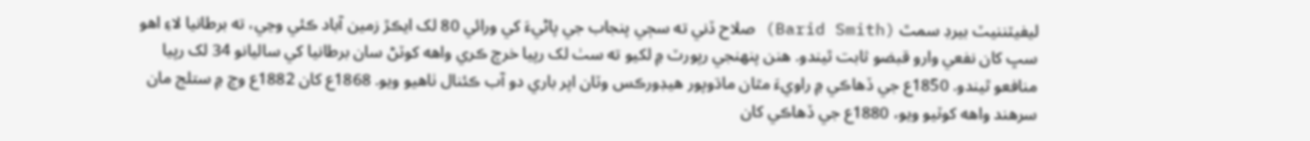ليفيٽننيٽ بيرڊ سمٿ (Barid Smith) صلاح ڏني ته سڄي پنجاب جي پاڻيءَ کي ورائي 80 لک ايڪڙ زمين آباد ڪئي وڃي، ته برطانيا لاءِ اهو سڀ کان نفعي وارو قبضو ثابت ٿيندو. هنن پنهنجي رپورٽ ۾ لکيو ته سٺ لک رپيا خرچ ڪري واهه کوٽڻ سان برطانيا کي ساليانو 34 لک رپيا منافعو ٿيندو. 1850ع جي ڏهاڪي ۾ راويءَ مٿان ماڌوپور هيڊورڪس وٽان اپر باري دو آب ڪئنال ٺاهيو ويو. 1868ع کان 1882ع وچ ۾ ستلج مان سرهند واهه کوٽيو ويو، 1880ع جي ڏهاڪي کان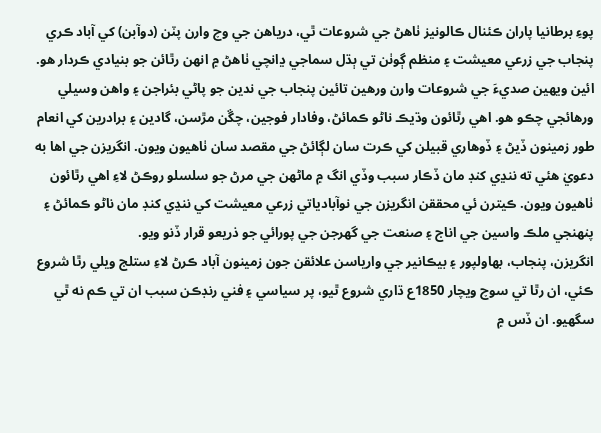پوءِ برطانيا پاران ڪئنال ڪالونيز ٺاهڻ جي شروعات ٿي، درياهن جي وچ وارن پٽن (دوآبن) کي آباد ڪري پنجاب جي زرعي معيشت ۽ منظم ڳوٺن تي ٻڌل سماجي ڍانچي ٺاهڻ ۾ انهن رٿائن جو بنيادي ڪردار هو.
ائين ويهين صديءَ جي شروعات وارن ورهين تائين پنجاب جي ندين جو پاڻي بئراجن ۽ واهن وسيلي ورهائجي چڪو هو. اهي رٿائون وڌيڪ ناڻو ڪمائڻ، وفادار فوجين، چڱن مڙسن، گادين ۽ برادرين کي انعام طور زمينون ڏيڻ ۽ ڏوهاري قبيلن کي ڪرت سان لڳائڻ جي مقصد سان ٺاهيون ويون. انگريزن جي اها به دعويٰ هئي ته ننڍي کنڊ مان ڏڪار سبب وڏي انگ ۾ ماڻهن جي مرڻ جو سلسلو روڪڻ لاءِ اهي رٿائون ٺاهيون ويون. ڪيترن ئي محققن انگريزن جي نوآبادياتي زرعي معيشت کي ننڍي کنڊ مان ناڻو ڪمائڻ ۽ پنهنجي ملڪ واسين جي اناج ۽ صنعت جي گهرجن جي پورائي جو ذريعو قرار ڏنو ويو.
انگريزن، پنجاب، بهاولپور ۽ بيڪانير جي وارياسن علائقن جون زمينون آباد ڪرڻ لاءِ ستلج ويلي رٿا شروع ڪئي، ان رٿا تي سوچ ويچار 1850ع ڌاري شروع ٿيو، پر سياسي ۽ فني رنڊڪن سبب ان تي ڪم نه ٿي سگهيو. ان ڏس ۾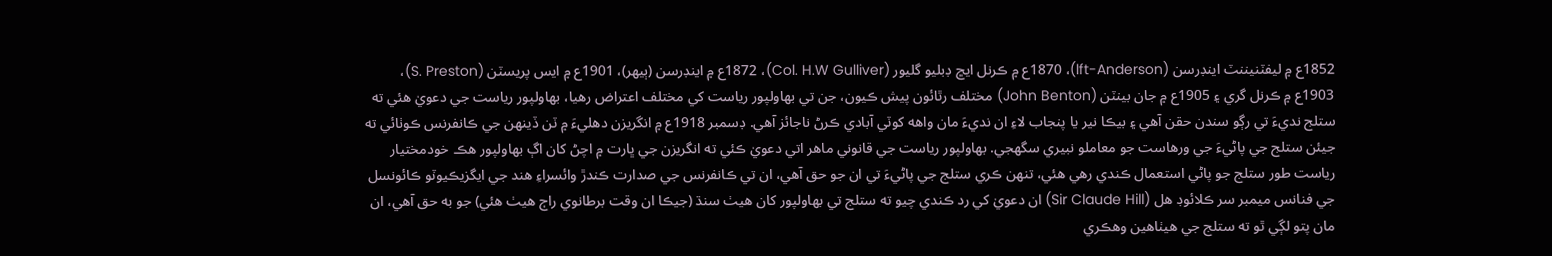1852ع ۾ ليفٽنيننٽ اينڊرسن (lft-Anderson)، 1870ع ۾ ڪرنل ايڇ ڊبليو گليور (Col. H.W Gulliver)، 1872ع ۾ اينڊرسن (ٻيهر)، 1901ع ۾ ايس پريسٽن (S. Preston)، 1903ع ۾ ڪرنل گري ۽ 1905ع ۾ جان بينٽن (John Benton) مختلف رٿائون پيش ڪيون، جن تي بهاولپور رياست کي مختلف اعتراض رهيا، بهاولپور رياست جي دعويٰ هئي ته ستلج نديءَ تي رڳو سندن حقن آهي ۽ بيڪا نير يا پنجاب لاءِ ان نديءَ مان واهه کوٽي آبادي ڪرڻ ناجائز آهي. ڊسمبر 1918ع ۾ انگريزن دهليءَ ۾ ٽن ڏينهن جي ڪانفرنس ڪوٺائي ته جيئن ستلج جي پاڻيءَ جي ورهاست جو معاملو نبيري سگهجي. بهاولپور رياست جي قانوني ماهر اتي دعويٰ ڪئي ته انگريزن جي ڀارت ۾ اچڻ کان اڳ بهاولپور هڪ خودمختيار رياست طور ستلج جو پاڻي استعمال ڪندي رهي هئي، تنهن ڪري ستلج جي پاڻيءَ تي ان جو حق آهي، ان تي ڪانفرنس جي صدارت ڪندڙ وائسراءِ هند جي ايگزيڪيوٽو ڪائونسل جي فنانس ميمبر سر ڪلائوڊ هل (Sir Claude Hill) ان دعويٰ کي رد ڪندي چيو ته ستلج تي بهاولپور کان هيٺ سنڌ (جيڪا ان وقت برطانوي راڄ هيٺ هئي) جو به حق آهي، ان مان پتو لڳي ٿو ته ستلج جي هيٺاهين وهڪري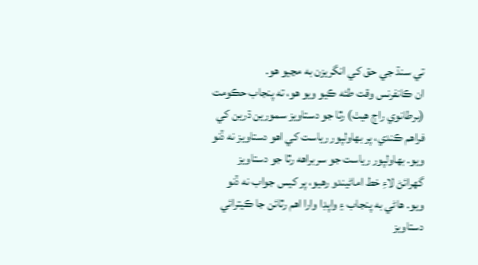تي سنڌ جي حق کي انگريزن به مڃيو هو.
ان ڪانفرنس وقت طئه ڪيو ويو هو، ته پنجاب حڪومت (برطانوي راڄ هيٺ) رٿا جو دستاويز سمورين ڌرين کي فراهم ڪندي، پر بهاولپور رياست کي اهو دستاويز نه ڏنو ويو. بهاولپور رياست جو سربراهه رٿا جو دستاويز گهرائڻ لاءِ خط اماڻيندو رهيو، پر کيس جواب نه ڏنو ويو. هاڻي به پنجاب ۽ واپڊا وارا اهم رٿائن جا ڪيترائي دستاويز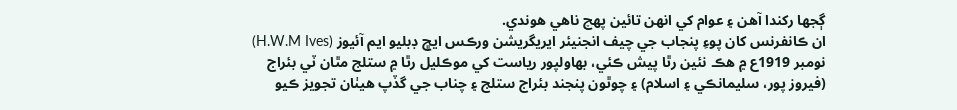ڳجها رکندا آهن ۽ عوام کي انهن تائين پهچ ناهي هوندي.
ان ڪانفرنس کان پوءِ پنجاب جي چيف انجنيئر ايريگريشن ورڪس ايڇ ڊبليو ايم آئيوز (H.W.M Ives) نومبر 1919ع ۾ هڪ نئين رٿا پيش ڪئي، بهاولپور رياست کي موڪليل رٿا ۾ ستلج مٿان ٽي بئراج (فيروز پور، سليمانڪي ۽ اسلام) ۽ چوٿون پنجند بئراج ستلج ۽ چناب جي گڏپ هيٺان تجويز ڪيو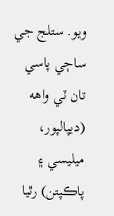ويو. ستلج جي ساڄي پاسي تان ٽي واهه (ديپالپور، ميليسي ۽ پاڪپتن) رٿيا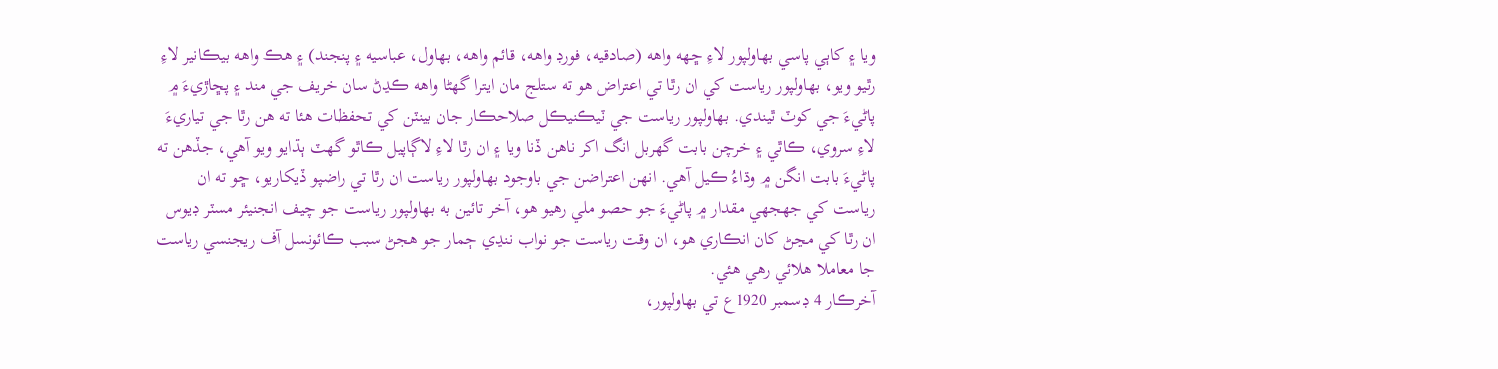ويا ۽ کاٻي پاسي بهاولپور لاءِ ڇهه واهه (صادقيه، فورڊ واهه، قائم واهه، بهاول، عباسيه ۽ پنجند) ۽ هڪ واهه بيڪانير لاءِ رٿيو ويو، بهاولپور رياست کي ان رٿا تي اعتراض هو ته ستلج مان ايترا گهڻا واهه ڪڍڻ سان خريف جي مند ۽ پڇاڙيءَ ۾ پاڻيءَ جي کوٽ ٿيندي. بهاولپور رياست جي ٽيڪنيڪل صلاحڪار جان بينٽن کي تحفظات هئا ته هن رٿا جي تياريءَ لاءِ سروي، ڪاٿي ۽ خرچن بابت گهربل انگ اکر ناهن ڏنا ويا ۽ ان رٿا لاءِ لاڳاپيل ڪاٿو گهٽ ٻڌايو ويو آهي، جڏهن ته پاڻيءَ بابت انگن ۾ وڌاءُ ڪيل آهي. انهن اعتراضن جي باوجود بهاولپور رياست ان رٿا تي راضپو ڏيکاريو، ڇو ته ان رياست کي جهجهي مقدار ۾ پاڻيءَ جو حصو ملي رهيو هو، آخر تائين به بهاولپور رياست جو چيف انجنيئر مسٽر ڊيوس ان رٿا کي مڃڻ کان انڪاري هو، ان وقت رياست جو نواب ننڍي ڄمار جو هجڻ سبب ڪائونسل آف ريجنسي رياست جا معاملا هلائي رهي هئي.
آخرڪار 4 ڊسمبر 1920ع تي بهاولپور،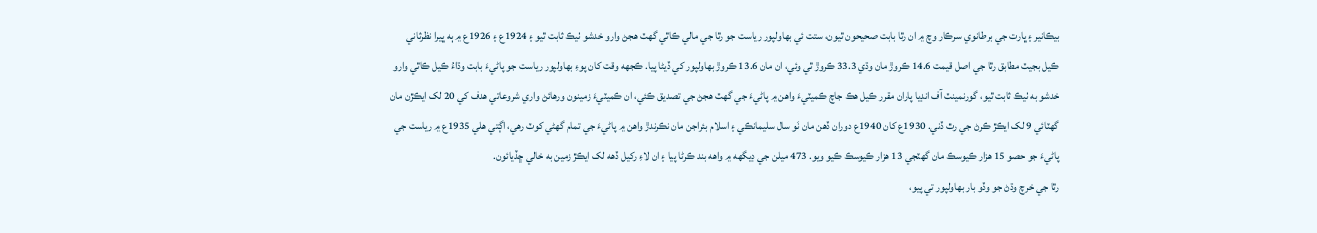بيڪانير ۽ ڀارت جي برطانوي سرڪار وچ ۾ ان رٿا بابت صحيحون ٿيون، ستت ئي بهاولپور رياست جو رٿا جي مالي ڪاٿي گهٽ هجڻ وارو خدشو ٺيڪ ثابت ٿيو ۽ 1924ع ۽ 1926ع ۾ ٻه ڀيرا نظرثاني ڪيل بجيٽ مطابق رٿا جي اصل قيمت 14.6 ڪروڙ مان وڌي 33.3 ڪروڙ ٿي وئي، ان مان 13.6 ڪروڙ بهاولپور کي ڏيڻا پيا. ڪجهه وقت کان پوءِ بهاولپور رياست جو پاڻيءَ بابت وڌاءُ ڪيل ڪاٿي وارو خدشو به ٺيڪ ثابت ٿيو، گورنمينٽ آف انڊيا پاران مقرر ڪيل هڪ جاچ ڪميٽيءَ واهن ۾ پاڻيءَ جي گهٽ هجڻ جي تصديق ڪئي، ان ڪميٽيءَ زمينون ورهائڻ واري شروعاتي هدف کي 20 لک ايڪڙن مان گهٽائي 9 لک ايڪڙ ڪرڻ جي رٿ ڏني. 1930ع کان 1940ع دوران ڏهن مان نَو سال سليمانڪي ۽ اسلام بئراجن مان نڪرندڙ واهن ۾ پاڻيءَ جي تمام گهڻي کوٽ رهي، اڳتي هلي 1935ع ۾ رياست جي پاڻيءَ جو حصو 15 هزار ڪيوسڪ مان گهٽجي 13 هزار ڪيوسڪ ڪيو ويو. 473 ميلن جي ڊيگهه ۾ واهه بند ڪرڻا پيا ۽ ان لاءِ رکيل ڏهه لک ايڪڙ زمين به خالي ڇڏيائون.
رٿا جي خرچ وڌڻ جو وڏو بار بهاولپور تي پيو،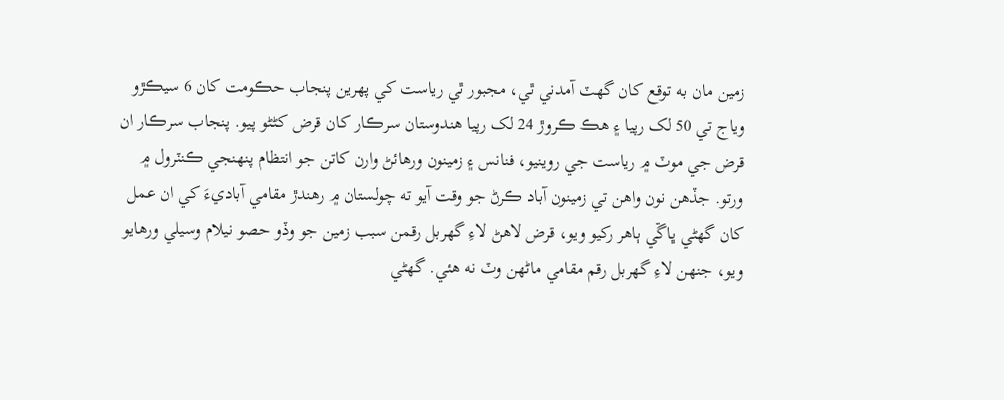زمين مان به توقع کان گهٽ آمدني ٿي، مجبور ٿي رياست کي پهرين پنجاب حڪومت کان 6 سيڪڙو وياج تي 50 لک رپيا ۽ هڪ ڪروڙ 24 لک رپيا هندوستان سرڪار کان قرض کڻڻو پيو. پنجاب سرڪار ان قرض جي موٽ ۾ رياست جي روينيو، فنانس ۽ زمينون ورهائڻ وارن کاتن جو انتظام پنهنجي ڪنٽرول ۾ ورتو. جڏهن نون واهن تي زمينون آباد ڪرڻ جو وقت آيو ته چولستان ۾ رهندڙ مقامي آباديءَ کي ان عمل کان گهڻي ڀاڱي ٻاهر رکيو ويو، قرض لاهڻ لاءِ گهربل رقمن سبب زمين جو وڏو حصو نيلام وسيلي ورهايو ويو، جنهن لاءِ گهربل رقم مقامي ماڻهن وٽ نه هئي. گهڻي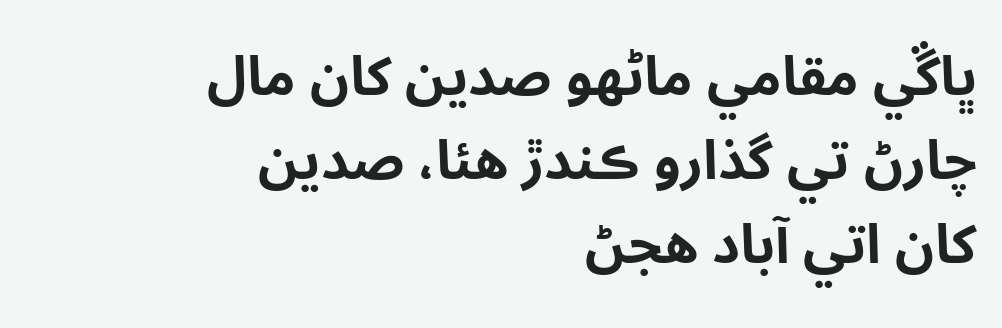ڀاڱي مقامي ماڻهو صدين کان مال چارڻ تي گذارو ڪندڙ هئا، صدين کان اتي آباد هجڻ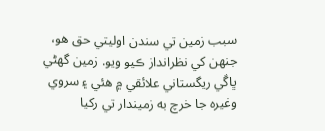سبب زمين تي سندن اوليتي حق هو، جنهن کي نظرانداز ڪيو ويو. زمين گهڻي ڀاڱي ريگستاني علائقي ۾ هئي ۽ سروي وغيره جا خرچ به زميندار تي رکيا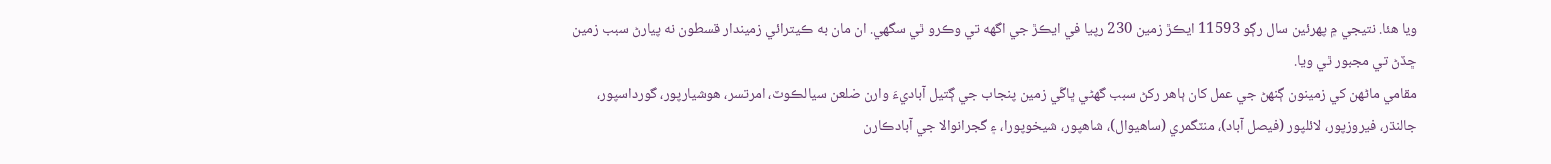ويا هئا. نتيجي ۾ پهرئين سال رڳو 11593 ايڪڙ زمين 230 رپيا في ايڪڙ جي اگهه تي وڪرو ٿي سگهي. ان مان به ڪيترائي زميندار قسطون نه پيارڻ سبب زمين ڇڏڻ تي مجبور ٿي ويا.
مقامي ماڻهن کي زمينون ڳنهڻ جي عمل کان ٻاهر رکڻ سبب گهڻي ڀاڱي زمين پنجاب جي ڳتيل آباديءَ وارن ضلعن سيالڪوٽ، امرتسر، هوشيارپور، گورداسپور، جالنڌر، فيروزپور، لائلپور (فيصل آباد)، منٽگمري (ساهيوال)، شاهپور، شيخوپورا، ۽ گجرانوالا جي آبادڪارن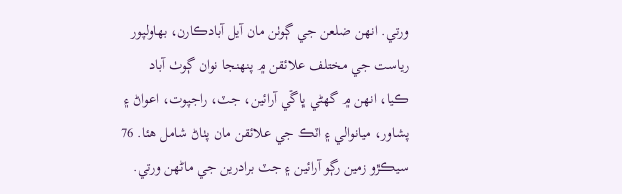ورتي. انهن ضلعن جي ڳوٺن مان آيل آبادڪارن، بهاولپور رياست جي مختلف علائقن ۾ پنهنجا نوان ڳوٺ آباد ڪيا، انهن ۾ گهڻي ڀاڱي آرائين، جٽ، راجپوت، اعواڻ ۽ پشاور، ميانوالي ۽ اٽڪ جي علائقن مان پٺاڻ شامل هئا. 76 سيڪڙو زمين رڳو آرائين ۽ جٽ برادرين جي ماڻهن ورتي.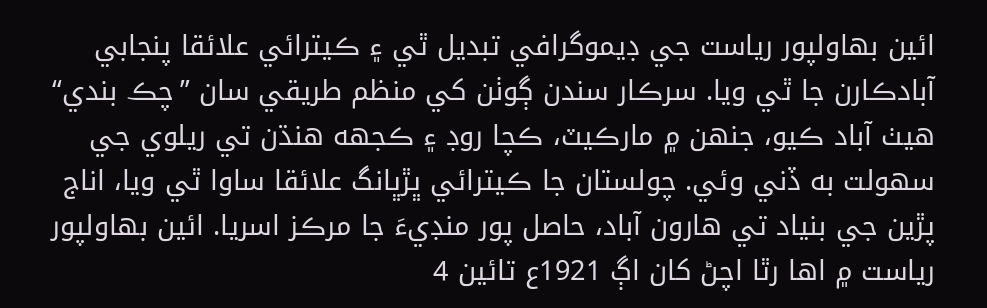ائين بهاولپور رياست جي ڊيموگرافي تبديل ٿي ۽ ڪيترائي علائقا پنجابي آبادڪارن جا ٿي ويا. سرڪار سندن ڳوٺن کي منظم طريقي سان ”چڪ بندي“ هيٺ آباد ڪيو، جنهن ۾ مارڪيٽ، ڪچا روڊ ۽ ڪجهه هنڌن تي ريلوي جي سهولت به ڏني وئي. چولستان جا ڪيترائي ڀڙڀانگ علائقا ساوا ٿي ويا، اناج پڙين جي بنياد تي هارون آباد، حاصل پور منڊيءَ جا مرڪز اسريا. ائين بهاولپور رياست ۾ اها رٿا اچڻ کان اڳ 1921ع تائين 4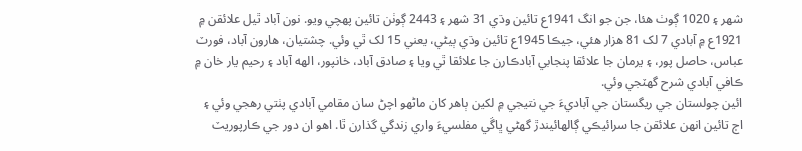شهر ۽ 1020 ڳوٺ هئا، جن جو انگ 1941ع تائين وڌي 31 شهر ۽ 2443 ڳوٺن تائين پهچي ويو. نون آباد ٿيل علائقن ۾ 1921ع ۾ آبادي 7 لک 81 هزار هئي، جيڪا 1945ع تائين وڌي ٻيڻي، يعني 15 لک ٿي وئي. چشتيان، هارون آباد، فورٽ عباس، حاصل پور، ۽ يرمان جا علائقا پنجابي آبادڪارن جا علائقا ٿي ويا ۽ صادق آباد، خانپور، الهه آباد ۽ رحيم يار خان ۾ ڪافي آبادي شرح گهٽجي وئي.
ائين چولستان جي ريگستان جي آباديءَ جي نتيجي ۾ لکين ٻاهر کان ماڻهو اچڻ سان مقامي آبادي پٺتي رهجي وئي ۽ اڄ تائين انهن علائقن جا سرائيڪي ڳالهائيندڙ گهڻي ڀاڱي مفلسيءَ واري زندگي گذارن ٿا. اهو ان دور جي ڪارپوريٽ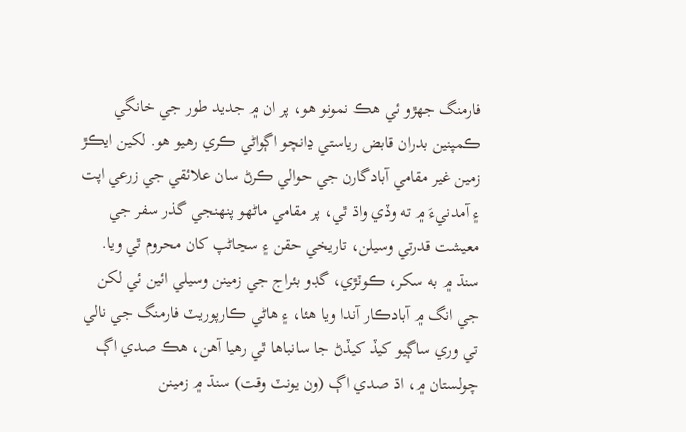فارمنگ جهڙو ئي هڪ نمونو هو، پر ان ۾ جديد طور جي خانگي ڪمپنين بدران قابض رياستي ڍانچو اڳواڻي ڪري رهيو هو. لکين ايڪڙ زمين غير مقامي آبادگارن جي حوالي ڪرڻ سان علائقي جي زرعي اپت ۽ آمدنيءَ ۾ ته وڏي واڌ ٿي، پر مقامي ماڻهو پنهنجي گذر سفر جي معيشت قدرتي وسيلن، تاريخي حقن ۽ سڃاڻپ کان محروم ٿي ويا.
سنڌ ۾ به سکر، ڪوٽڙي، گڊو بئراج جي زمينن وسيلي ائين ئي لکن جي انگ ۾ آبادڪار آندا ويا هئا، ۽ هاڻي ڪارپوريٽ فارمنگ جي نالي تي وري ساڳيو کيڏ کيڏڻ جا سانباها ٿي رهيا آهن، هڪ صدي اڳ چولستان ۾، اڌ صدي اڳ (ون يونٽ وقت) سنڌ ۾ زمينن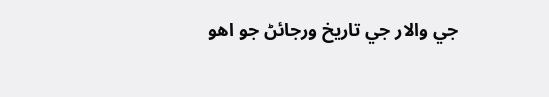جي والار جي تاريخ ورجائڻ جو اهو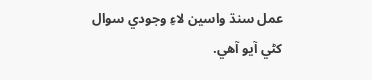عمل سنڌ واسين لاءِ وجودي سوال کڻي آيو آهي.